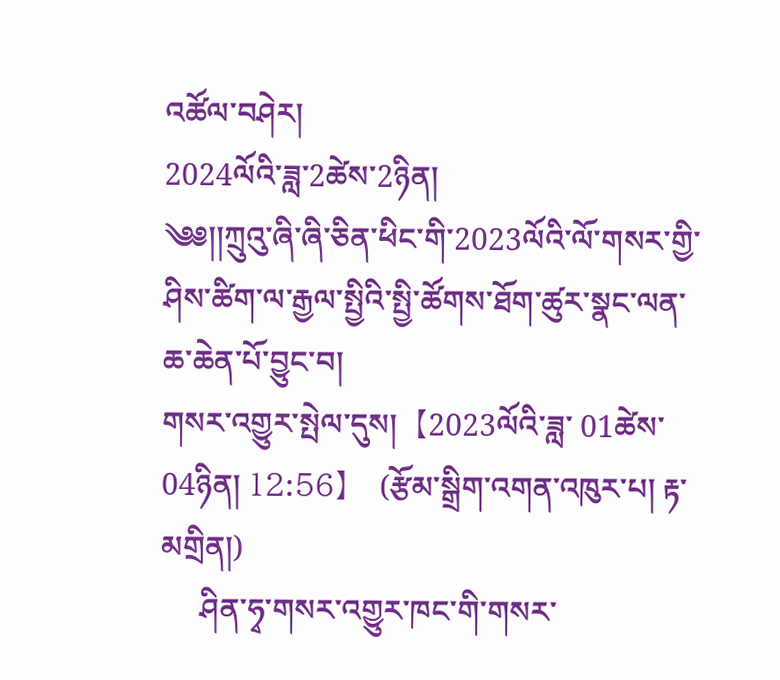འཚོལ་བཤེར།
2024ལོའི་ཟླ་2ཚེས་2ཉིན།
༄༅།།ཀྲུའུ་ཞི་ཞི་ཅིན་ཕིང་གི་2023ལོའི་ལོ་གསར་གྱི་ཤིས་ཚིག་ལ་རྒྱལ་སྤྱིའི་སྤྱི་ཚོགས་ཐོག་ཚུར་སྣང་ལན་ཆ་ཆེན་པོ་བྱུང་བ།
གསར་འགྱུར་སྤེལ་དུས།  【2023ལོའི་ཟླ་ 01ཚེས་04ཉིན། 12:56】   (རྩོམ་སྒྲིག་འགན་འཁུར་པ། རྟ་མགྲིན།)
     ཤིན་ཧྭ་གསར་འགྱུར་ཁང་གི་གསར་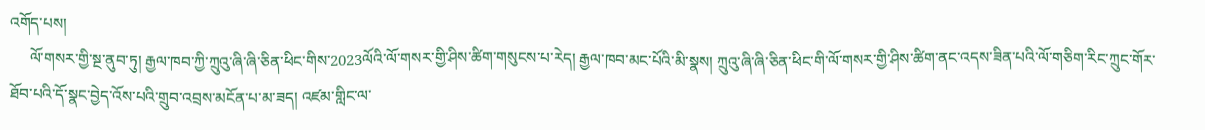འགོད་པས།
     ལོ་གསར་གྱི་སྔ་ནུབ་ཏུ། རྒྱལ་ཁབ་ཀྱི་ཀྲུའུ་ཞི་ཞི་ཅིན་ཕིང་གིས་2023ལོའི་ལོ་གསར་གྱི་ཤིས་ཚིག་གསུངས་པ་རེད། རྒྱལ་ཁབ་མང་པོའི་མི་སྣས། ཀྲུའུ་ཞི་ཞི་ཅིན་ཕིང་གི་ལོ་གསར་གྱི་ཤིས་ཚིག་ནང་འདས་ཟིན་པའི་ལོ་གཅིག་རིང་ཀྲུང་གོར་ཐོབ་པའི་དོ་སྣང་བྱེད་འོས་པའི་གྲུབ་འབྲས་མངོན་པ་མ་ཟད། འཛམ་གླིང་ལ་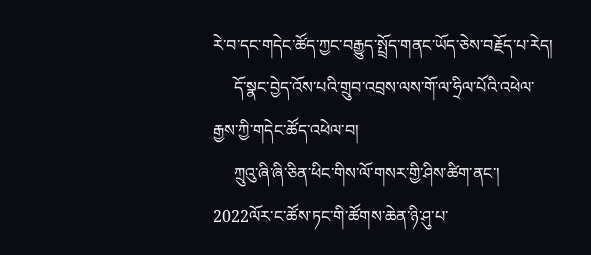རེ་བ་དང་གདེང་ཚོད་ཀྱང་བརྒྱུད་སྤྲོད་གནང་ཡོད་ཅེས་བརྗོད་པ་རེད།
     དོ་སྣང་བྱེད་འོས་པའི་གྲུབ་འབྲས་ལས་གོ་ལ་ཧྲིལ་པོའི་འཕེལ་རྒྱས་ཀྱི་གདེང་ཚོད་འཕེལ་བ།
     ཀྲུའུ་ཞི་ཞི་ཅིན་ཕིང་གིས་ལོ་གསར་གྱི་ཤིས་ཚིག་ནང་། 2022ལོར་ང་ཚོས་ཏང་གི་ཚོགས་ཆེན་ཉི་ཤུ་པ་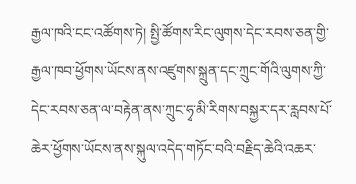རྒྱལ་ཁའི་ངང་འཚོགས་ཏེ། སྤྱི་ཚོགས་རིང་ལུགས་དེང་རབས་ཅན་གྱི་རྒྱལ་ཁབ་ཕྱོགས་ཡོངས་ནས་འཛུགས་སྐྲུན་དང་ཀྲུང་གོའི་ལུགས་ཀྱི་དེང་རབས་ཅན་ལ་བརྟེན་ནས་ཀྲུང་ཧྭ་མི་རིགས་བསྐྱར་དར་རླབས་པོ་ཆེར་ཕྱོགས་ཡོངས་ནས་སྐུལ་འདེད་གཏོང་བའི་བརྗིད་ཆེའི་འཆར་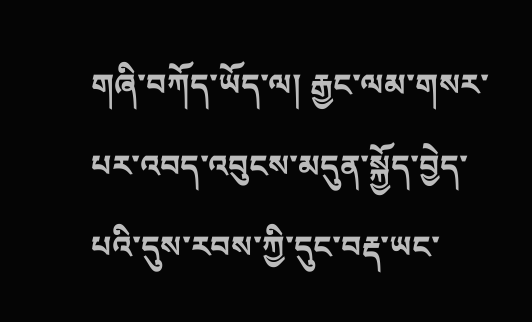གཞི་བཀོད་ཡོད་ལ། རྒྱང་ལམ་གསར་པར་འབད་འབུངས་མདུན་སྐྱོད་བྱེད་པའི་དུས་རབས་ཀྱི་དུང་བརྡ་ཡང་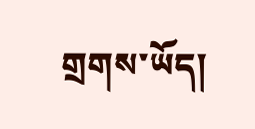གྲགས་ཡོད།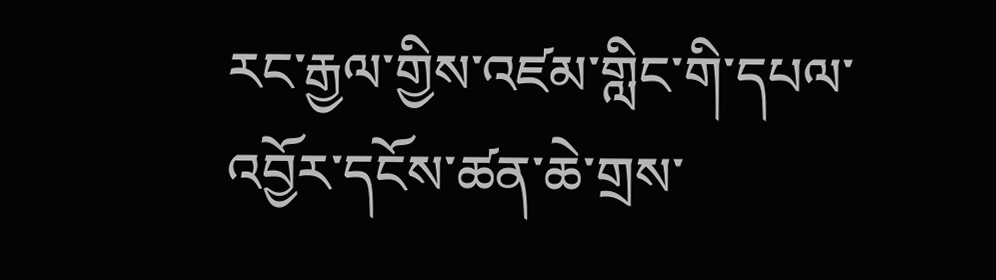རང་རྒྱལ་གྱིས་འཛམ་གླིང་གི་དཔལ་འབྱོར་དངོས་ཚན་ཆེ་གྲས་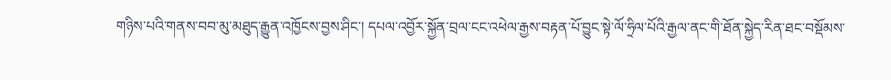གཉིས་པའི་གནས་བབ་མུ་མཐུད་རྒྱུན་འཁྱོངས་བྱས་ཤིང་། དཔལ་འབྱོར་སྐྱོན་བྲལ་ངང་འཕེལ་རྒྱས་བརྟན་པོ་བྱུང་སྟེ་ལོ་ཧྲིལ་པོའི་རྒྱལ་ནང་གི་ཐོན་སྐྱེད་རིན་ཐང་བསྡོམས་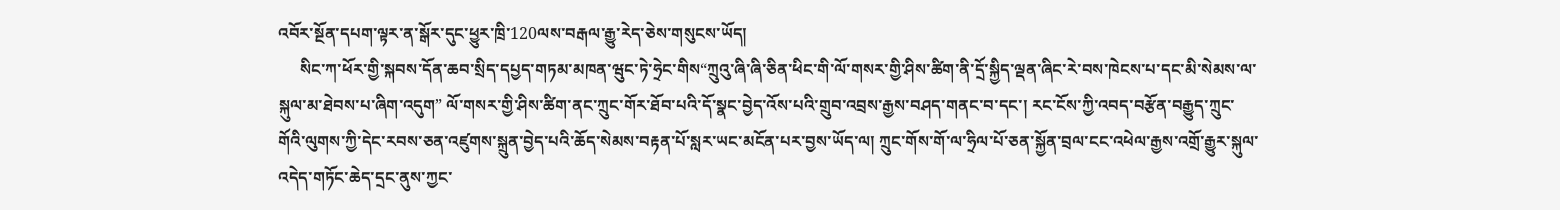འབོར་སྔོན་དཔག་ལྟར་ན་སྒོར་དུང་ཕྱུར་ཁྲི་120ལས་བརྒལ་རྒྱུ་རེད་ཅེས་གསུངས་ཡོད།
     སིང་ཀ་ཕོར་གྱི་སྐབས་དོན་ཆབ་སྲིད་དཔྱད་གཏམ་མཁན་ཝུང་ཏེ་ཧྲེང་གིས“ཀྲུའུ་ཞི་ཞི་ཅིན་ཕིང་གི་ལོ་གསར་གྱི་ཤིས་ཚིག་ནི་དྲོ་སྐྱིད་ལྡན་ཞིང་རེ་བས་ཁེངས་པ་དང་མི་སེམས་ལ་སྐུལ་མ་ཐེབས་པ་ཞིག་འདུག” ལོ་གསར་གྱི་ཤིས་ཚིག་ནང་ཀྲུང་གོར་ཐོབ་པའི་དོ་སྣང་བྱེད་འོས་པའི་གྲུབ་འབྲས་རྒྱས་བཤད་གནང་བ་དང་། རང་ངོས་ཀྱི་འབད་བརྩོན་བརྒྱུད་ཀྲུང་གོའི་ལུགས་ཀྱི་དེང་རབས་ཅན་འཛུགས་སྐྲུན་བྱེད་པའི་ཆོད་སེམས་བརྟན་པོ་སླར་ཡང་མངོན་པར་བྱས་ཡོད་ལ། ཀྲུང་གོས་གོ་ལ་ཧྲིལ་པོ་ཅན་སྐྱོན་བྲལ་ངང་འཕེལ་རྒྱས་འགྲོ་རྒྱུར་སྐུལ་འདེད་གཏོང་ཆེད་དྲང་ནུས་ཀྱང་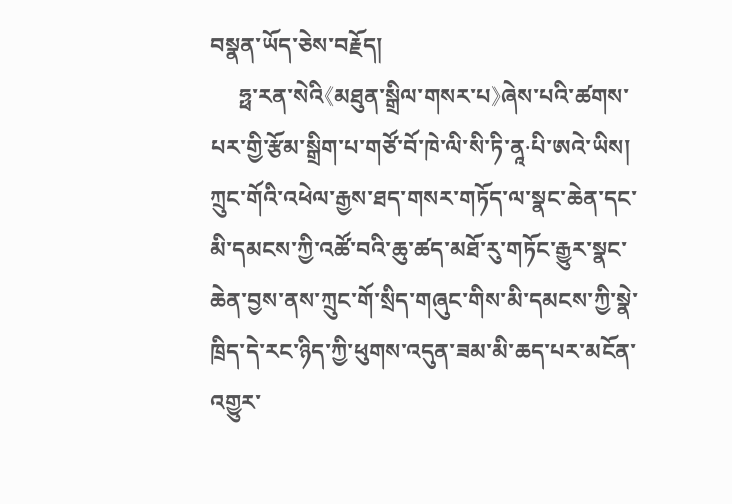བསྣན་ཡོད་ཅེས་བརྗོད།
     ཧྥ་རན་སེའི《མཐུན་སྒྲིལ་གསར་པ》ཞེས་པའི་ཚགས་པར་གྱི་རྩོམ་སྒྲིག་པ་གཙོ་བོ་ཁེ་ལི་སི་ཏི་ནཱ·པི་ཨའེ་ཡིས། ཀྲུང་གོའི་འཕེལ་རྒྱས་ཐད་གསར་གཏོད་ལ་སྣང་ཆེན་དང་མི་དམངས་ཀྱི་འཚོ་བའི་ཆུ་ཚད་མཐོ་རུ་གཏོང་རྒྱུར་སྣང་ཆེན་བྱས་ནས་ཀྲུང་གོ་སྲིད་གཞུང་གིས་མི་དམངས་ཀྱི་སྣེ་ཁྲིད་དེ་རང་ཉིད་ཀྱི་ཕུགས་འདུན་ཟམ་མི་ཆད་པར་མངོན་འགྱུར་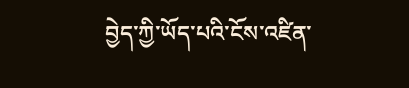བྱེད་ཀྱི་ཡོད་པའི་ངོས་འཛིན་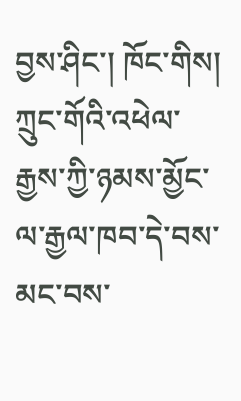བྱས་ཤིང་། ཁོང་གིས། ཀྲུང་གོའི་འཕེལ་རྒྱས་ཀྱི་ཉམས་མྱོང་ལ་རྒྱལ་ཁབ་དེ་བས་མང་བས་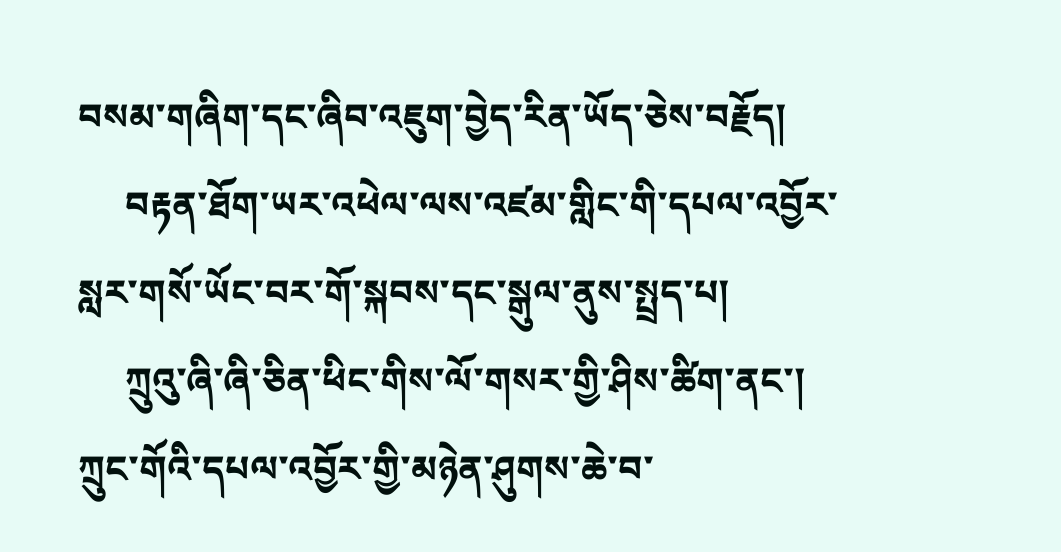བསམ་གཞིག་དང་ཞིབ་འཇུག་བྱེད་རིན་ཡོད་ཅེས་བརྗོད།
     བརྟན་ཐོག་ཡར་འཕེལ་ལས་འཛམ་གླིང་གི་དཔལ་འབྱོར་སླར་གསོ་ཡོང་བར་གོ་སྐབས་དང་སྒུལ་ནུས་སྤྲད་པ།
     ཀྲུའུ་ཞི་ཞི་ཅིན་ཕིང་གིས་ལོ་གསར་གྱི་ཤིས་ཚིག་ནང་། ཀྲུང་གོའི་དཔལ་འབྱོར་གྱི་མཉེན་ཤུགས་ཆེ་བ་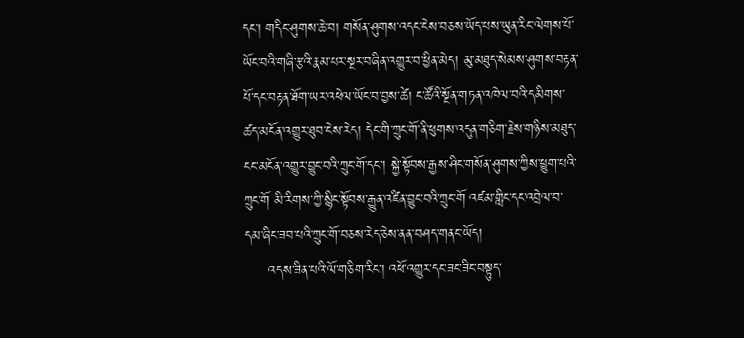དང་། གདིང་ཤུགས་ཆེ་བ། གསོན་ཤུགས་འདང་ངེས་བཅས་ཡོད་པས་ཡུན་རིང་ལེགས་པོ་ཡོང་བའི་གཞི་རྩའི་རྣམ་པར་སྔར་བཞིན་འགྱུར་བ་ཕྱིན་མེད། མུ་མཐུད་སེམས་ཤུགས་བརྟན་པོ་དང་བརྟན་ཐོག་ཡར་འཕེལ་ཡོང་བ་བྱས་ཚེ། ང་ཚོའི་སྔོན་གཏན་འཁེལ་བའི་དམིགས་ཚད་མངོན་འགྱུར་ཐུབ་ངེས་རེད། དེང་གི་ཀྲུང་གོ་ནི་ཕུགས་འདུན་གཅིག་རྗེས་གཉིས་མཐུད་ངང་མངོན་འགྱུར་བྱུང་བའི་ཀྲུང་གོ་དང་། སྐྱེ་སྟོབས་རྒྱས་ཤིང་གསོན་ཤུགས་ཀྱིས་ཕྱུག་པའི་ཀྲུང་གོ མི་རིགས་ཀྱི་སྙིང་སྟོབས་རྒྱུན་འཛིན་བྱུང་བའི་ཀྲུང་གོ འཛམ་གླིང་དང་འབྲེལ་བ་དམ་ཞིང་ཟབ་པའི་ཀྲུང་གོ་བཅས་རེད་ཅེས་ནན་བཤད་གནང་ཡོད།
     འདས་ཟིན་པའི་ལོ་གཅིག་རིང་། འཕོ་འགྱུར་དང་ཟང་ཟིང་བསྟུད་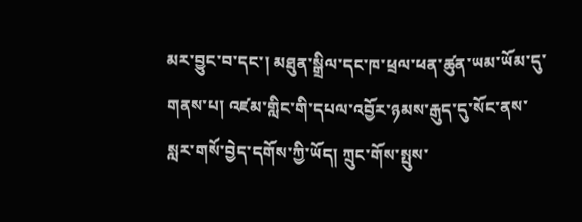མར་བྱུང་བ་དང་། མཐུན་སྒྲིལ་དང་ཁ་ཕྲལ་ཕན་ཚུན་ཡམ་ཡོམ་དུ་གནས་པ། འཛམ་གླིང་གི་དཔལ་འབྱོར་ཉམས་རྒུད་དུ་སོང་ནས་སླར་གསོ་བྱེད་དགོས་ཀྱི་ཡོད། ཀྲུང་གོས་སྤུས་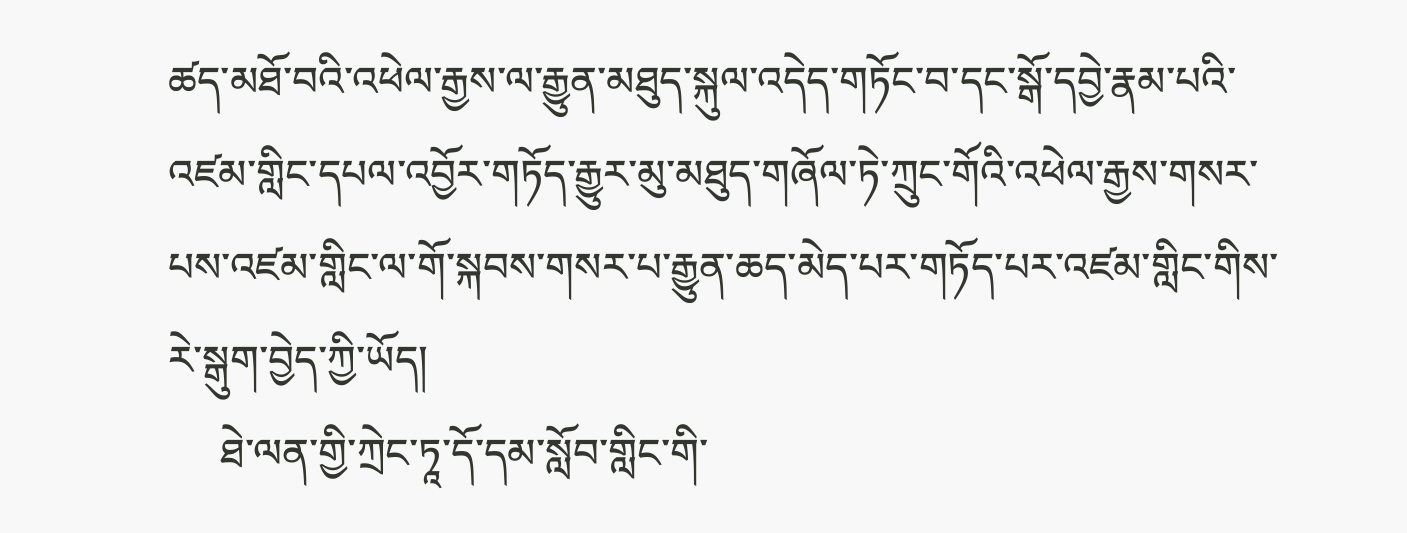ཚད་མཐོ་བའི་འཕེལ་རྒྱས་ལ་རྒྱུན་མཐུད་སྐུལ་འདེད་གཏོང་བ་དང་སྒོ་དབྱེ་རྣམ་པའི་འཛམ་གླིང་དཔལ་འབྱོར་གཏོད་རྒྱུར་མུ་མཐུད་གཞོལ་ཏེ་ཀྲུང་གོའི་འཕེལ་རྒྱས་གསར་པས་འཛམ་གླིང་ལ་གོ་སྐབས་གསར་པ་རྒྱུན་ཆད་མེད་པར་གཏོད་པར་འཛམ་གླིང་གིས་རེ་སྒུག་བྱེད་ཀྱི་ཡོད།
     ཐེ་ལན་གྱི་ཀྲེང་ཏཱ་དོ་དམ་སློབ་གླིང་གི་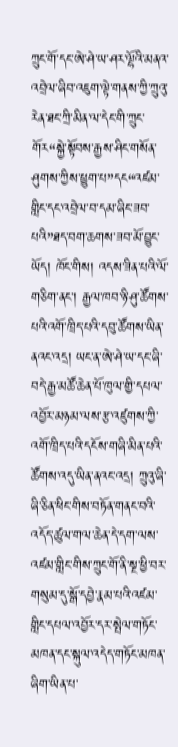ཀྲུང་གོ་དང་ཨེ་ཤེ་ཡ་ཤར་ལྷོའི་མནའ་འབྲེལ་ཞིབ་འཇུག་ལྟེ་གནས་ཀྱི་ཀྲུའུ་རེན་ཐང་ཀྲི་མིན་ལ་དེང་གི་ཀྲུང་གོར“སྐྱེ་སྟོབས་རྒྱས་ཤིང་གསོན་ཤུགས་ཀྱིས་ཕྱུག་པ”དང“འཛམ་གླིང་དང་འབྲེལ་བ་དམ་ཞིང་ཟབ་པའི”ཐད་བག་ཆགས་ཟབ་མོ་བྱུང་ཡོད། ཁོང་གིས། འདས་ཟིན་པའི་ལོ་གཅིག་ནང་། རྒྱལ་ཁབ་ཉི་ཤུ་ཚོགས་པའི་འགོ་ཁྲིད་པའི་དབུ་ཚོགས་ཡིན་ནའང་འདྲ། ཡང་ན་ཨེ་ཤེ་ཡ་དང་ཞི་བདེ་རྒྱ་མཚོ་ཆེན་པོ་ཁུལ་གྱི་དཔལ་འབྱོར་མཉམ་ལས་རྩ་འཛུགས་ཀྱི་འགོ་ཁྲིད་པའི་དངོས་གཞི་མིན་པའི་ཚོགས་འདུ་ཡིན་ནའང་འདྲ། ཀྲུའུ་ཞི་ཞི་ཅིན་ཕིང་གིས་བཏོན་གནང་བའི་འདོད་ཚུལ་གལ་ཆེན་དེ་དག་ལས་འཛམ་གླིང་གིས་ཀྲུང་གོ་ནི་སྔ་ཕྱི་བར་གསུམ་དུ་སྒོ་དབྱེ་རྣམ་པའི་འཛམ་གླིང་དཔལ་འབྱོར་དར་སྤེལ་གཏོང་མཁན་དང་སྐུལ་འདེད་གཏོང་མཁན་ཞིག་ཡིན་པ་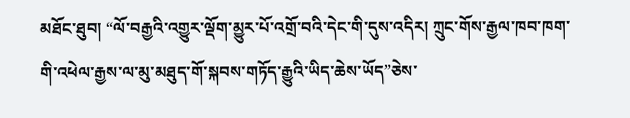མཐོང་ཐུབ། “ལོ་བརྒྱའི་འགྱུར་ལྡོག་མྱུར་པོ་འགྲོ་བའི་དེང་གི་དུས་འདིར། ཀྲུང་གོས་རྒྱལ་ཁབ་ཁག་གི་འཕེལ་རྒྱས་ལ་མུ་མཐུད་གོ་སྐབས་གཏོད་རྒྱུའི་ཡིད་ཆེས་ཡོད”ཅེས་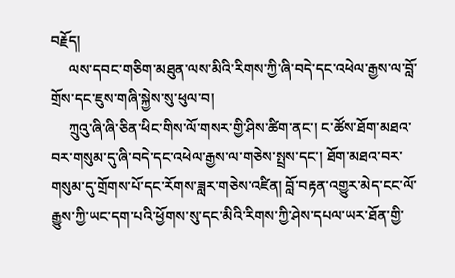བརྗོད།
     ལས་དབང་གཅིག་མཐུན་ལས་མིའི་རིགས་ཀྱི་ཞི་བདེ་དང་འཕེལ་རྒྱས་ལ་བློ་གྲོས་དང་ཇུས་གཞི་སྐྱེས་སུ་ཕུལ་བ།
     ཀྲུའུ་ཞི་ཞི་ཅིན་ཕིང་གིས་ལོ་གསར་གྱི་ཤིས་ཚིག་ནང་། ང་ཚོས་ཐོག་མཐའ་བར་གསུམ་དུ་ཞི་བདེ་དང་འཕེལ་རྒྱས་ལ་གཅེས་སྤྲས་དང་། ཐོག་མཐའ་བར་གསུམ་དུ་གྲོགས་པོ་དང་རོགས་ཟླར་གཅེས་འཛིན། བློ་བརྟན་འགྱུར་མེད་ངང་ལོ་རྒྱུས་ཀྱི་ཡང་དག་པའི་ཕྱོགས་སུ་དང་མིའི་རིགས་ཀྱི་ཤེས་དཔལ་ཡར་ཐོན་གྱི་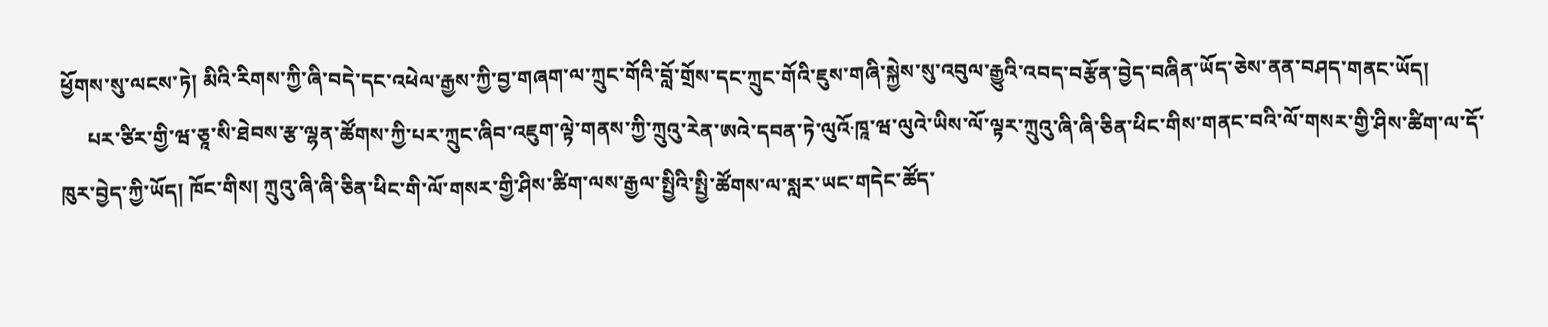ཕྱོགས་སུ་ལངས་ཏེ། མིའི་རིགས་ཀྱི་ཞི་བདེ་དང་འཕེལ་རྒྱས་ཀྱི་བྱ་གཞག་ལ་ཀྲུང་གོའི་བློ་གྲོས་དང་ཀྲུང་གོའི་ཇུས་གཞི་སྐྱེས་སུ་འབུལ་རྒྱུའི་འབད་བརྩོན་བྱེད་བཞིན་ཡོད་ཅེས་ནན་བཤད་གནང་ཡོད།
     པར་ཙིར་གྱི་ཝ་ཅཱ་སི་ཐེབས་རྩ་ལྷན་ཚོགས་ཀྱི་པར་ཀྲུང་ཞིབ་འཇུག་ལྟེ་གནས་ཀྱི་ཀྲུའུ་རེན་ཨའེ་དབན་ཏེ་ལུའོ·ཁཱ་ཝ་ལུའེ་ཡིས་ལོ་ལྟར་ཀྲུའུ་ཞི་ཞི་ཅིན་ཕིང་གིས་གནང་བའི་ལོ་གསར་གྱི་ཤིས་ཚིག་ལ་དོ་ཁུར་བྱེད་ཀྱི་ཡོད། ཁོང་གིས། ཀྲུའུ་ཞི་ཞི་ཅིན་ཕིང་གི་ལོ་གསར་གྱི་ཤིས་ཚིག་ལས་རྒྱལ་སྤྱིའི་སྤྱི་ཚོགས་ལ་སླར་ཡང་གདེང་ཚོད་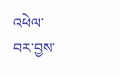འཕེལ་བར་བྱས་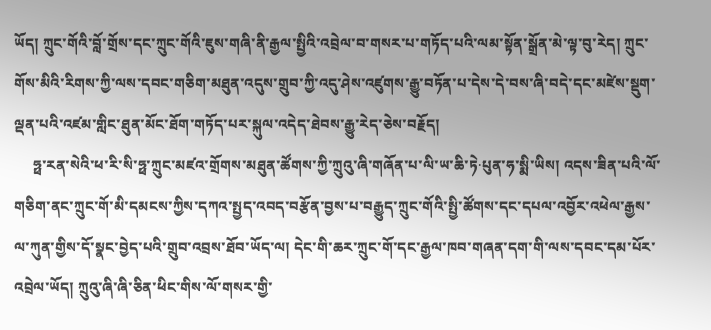ཡོད། ཀྲུང་གོའི་བློ་གྲོས་དང་ཀྲུང་གོའི་ཇུས་གཞི་ནི་རྒྱལ་སྤྱིའི་འབྲེལ་བ་གསར་པ་གཏོད་པའི་ལམ་སྟོན་སྒྲོན་མེ་ལྟ་བུ་རེད། ཀྲུང་གོས་མིའི་རིགས་ཀྱི་ལས་དབང་གཅིག་མཐུན་འདུས་གྲུབ་ཀྱི་འདུ་ཤེས་འཛུགས་རྒྱུ་བཏོན་པ་དེས་དེ་བས་ཞི་བདེ་དང་མཛེས་སྡུག་ལྡན་པའི་འཛམ་གླིང་ཐུན་མོང་ཐོག་གཏོད་པར་སྐུལ་འདེད་ཐེབས་རྒྱུ་རེད་ཅེས་བརྗོད།
     ཧྥ་རན་སེའི་ཕ་རི་སི་ཧྥ་ཀྲུང་མཛའ་གྲོགས་མཐུན་ཚོགས་ཀྱི་ཀྲུའུ་ཞི་གཞོན་པ་ལི་ཡ་ཆི་ཏེ·པུན་ཧ་སྨི་ཡིས། འདས་ཟིན་པའི་ལོ་གཅིག་ནང་ཀྲུང་གོ་མི་དམངས་ཀྱིས་དཀའ་སྤྱད་འབད་བརྩོན་བྱས་པ་བརྒྱུད་ཀྲུང་གོའི་སྤྱི་ཚོགས་དང་དཔལ་འབྱོར་འཕེལ་རྒྱས་ལ་ཀུན་གྱིས་དོ་སྣང་བྱེད་པའི་གྲུབ་འབྲས་ཐོབ་ཡོད་ལ། དེང་གི་ཆར་ཀྲུང་གོ་དང་རྒྱལ་ཁབ་གཞན་དག་གི་ལས་དབང་དམ་པོར་འབྲེལ་ཡོད། ཀྲུའུ་ཞི་ཞི་ཅིན་ཕིང་གིས་ལོ་གསར་གྱི་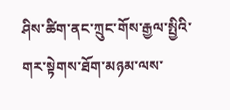ཤིས་ཚིག་ནང་ཀྲུང་གོས་རྒྱལ་སྤྱིའི་གར་སྟེགས་ཐོག་མཉམ་ལས་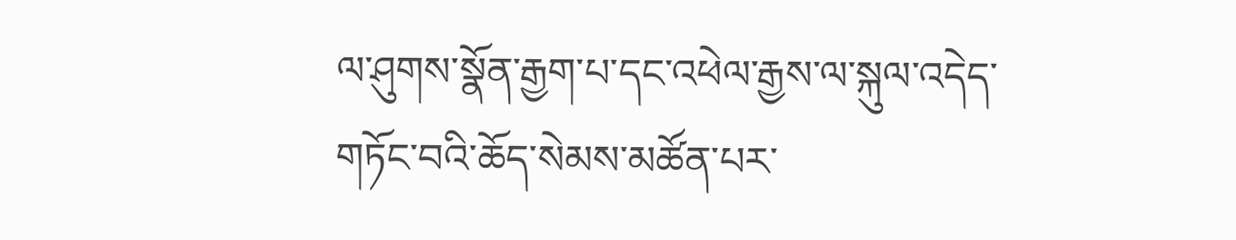ལ་ཤུགས་སྣོན་རྒྱག་པ་དང་འཕེལ་རྒྱས་ལ་སྐུལ་འདེད་གཏོང་བའི་ཆོད་སེམས་མཚོན་པར་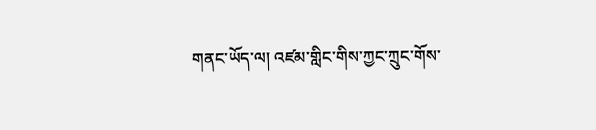གནང་ཡོད་ལ། འཛམ་གླིང་གིས་ཀྱང་ཀྲུང་གོས་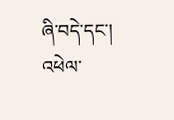ཞི་བདེ་དང་། འཕེལ་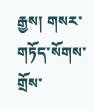རྒྱས། གསར་གཏོད་སོགས་གྲོས་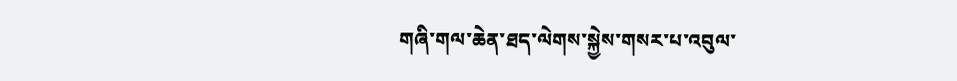གཞི་གལ་ཆེན་ཐད་ལེགས་སྐྱེས་གསར་པ་འབུལ་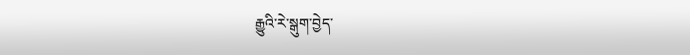རྒྱུའི་རེ་སྒུག་བྱེད་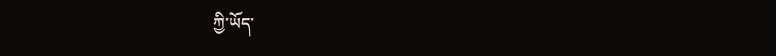ཀྱི་ཡོད་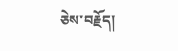ཅེས་བརྗོད།